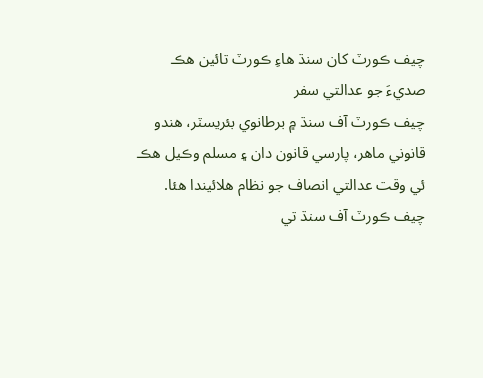چيف ڪورٽ کان سنڌ هاءِ ڪورٽ تائين هڪ صديءَ جو عدالتي سفر
چيف ڪورٽ آف سنڌ ۾ برطانوي بئريسٽر، هندو قانوني ماهر، پارسي قانون دان ۽ مسلم وڪيل هڪ ئي وقت عدالتي انصاف جو نظام هلائيندا هئا. چيف ڪورٽ آف سنڌ تي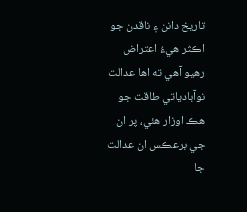تاريخ دانن ۽ ناقدن جو اڪثر هيءُ اعتراض رهيو آهي ته اھا عدالت نوآبادياتي طاقت جو هڪ اوزار هئي، پر ان جي برعڪس ان عدالت جا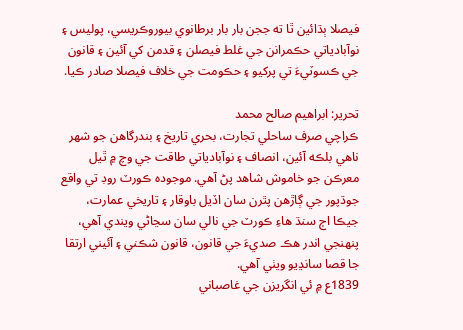فيصلا ٻڌائين ٿا ته ججن بار بار برطانوي بيوروڪريسي، پوليس ۽ نوآبادياتي حڪمرانن جي غلط فيصلن ۽ قدمن کي آئين ۽ قانون جي ڪسوٽيءَ تي پرکيو ۽ حڪومت جي خلاف فيصلا صادر ڪيا.

تحرير: ابراهيم صالح محمد
ڪراچي صرف ساحلي تجارت، بحري تاريخ ۽ بندرگاهن جو شهر ناهي بلڪه آئين، انصاف ۽ نوآبادياتي طاقت جي وچ ۾ ٿيل معرڪن جو خاموش شاھد پڻ آهي. موجوده ڪورٽ روڊ تي واقع جوڌپور جي ڳاڙھن پٿرن سان اڏيل باوقار ۽ تاريخي عمارت، جيڪا اڄ سنڌ ھاءِ ڪورٽ جي نالي سان سڃاڻي ويندي آهي، پنھنجي اندر هڪ صديءَ جي قانون، قانون شڪني ۽ آئيني ارتقا جا قصا سانڍيو ويٺي آهي.
1839ع ۾ ئي انگريزن جي غاصباني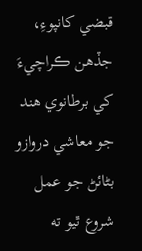قبضي کانپوءِ، جڏهن ڪراچيءَ کي برطانوي هند جو معاشي دروازو بڻائڻ جو عمل شروع ٿيو ته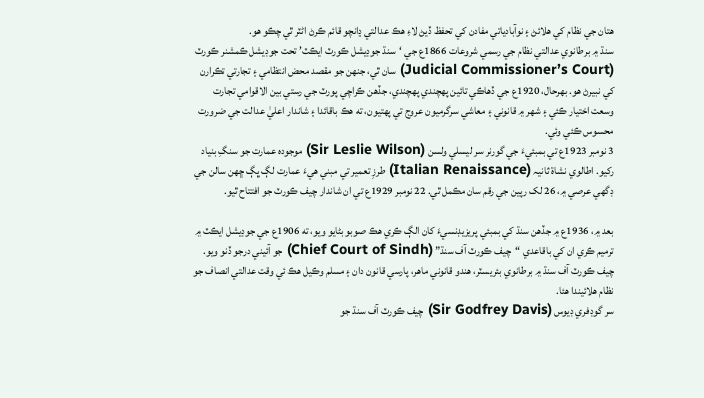ھتان جي نظام کي هلائڻ ۽ نوآبادياتي مفادن کي تحفظ ڏيڻ لاءِ هڪ عدالتي ڍانچو قائم ڪرڻ اڻٽر ٿي چڪو هو.
سنڌ ۾ برطانوي عدالتي نظام جي رسمي شروعات 1866ع جي ‘سنڌ جوڊيشل ڪورٽ ايڪٽ’ تحت جوڊيشل ڪمشنر ڪورٽ (Judicial Commissioner’s Court) سان ٿي، جنهن جو مقصد محض انتظامي ۽ تجارتي تڪرارن کي نبيرڻ هو. بھرحال، 1920ع جي ڏهاڪي تائين پهچندي پهچندي، جڏهن ڪراچي پورٽ جي رستي بين الاقوامي تجارت وسعت اختيار ڪئي ۽ شهر ۾ قانوني ۽ معاشي سرگرميون عروج تي پهتيون، ته هڪ باقائدا ۽ شاندار اعليٰ عدالت جي ضرورت محسوس ڪئي وئي.
3 نومبر 1923ع تي بمبئيءَ جي گورنر سر ليسلي ولسن (Sir Leslie Wilson) موجوده عمارت جو سنگِ بنياد رکيو. اطالوي نشاة ثانيہ (Italian Renaissance) طرزِ تعمير تي مبني هيءَ عمارت لڳ ڀڳ ڇهن سالن جي ڊگھي عرصي ۾، 26 لک رپين جي رقم سان مڪمل ٿي. 22 نومبر 1929ع تي ان شاندار چيف ڪورٽ جو افتتاح ٿيو.

بعد ۾، 1936ع ۾ جڏهن سنڌ کي بمبئي پريزيڊنسيءَ کان الڳ ڪري هڪ صوبو بڻايو ويو، ته 1906ع جي جوڊيشل ايڪٽ ۾ ترميم ڪري ان کي باقاعدي “چيف ڪورٽ آف سنڌ” (Chief Court of Sindh) جو آئيني درجو ڏنو ويو.
چيف ڪورٽ آف سنڌ ۾ برطانوي بئريسٽر، هندو قانوني ماهر، پارسي قانون دان ۽ مسلم وڪيل هڪ ئي وقت عدالتي انصاف جو نظام هلائيندا هئا.
سر گوڊفري ڊيوس (Sir Godfrey Davis) چيف ڪورٽ آف سنڌ جو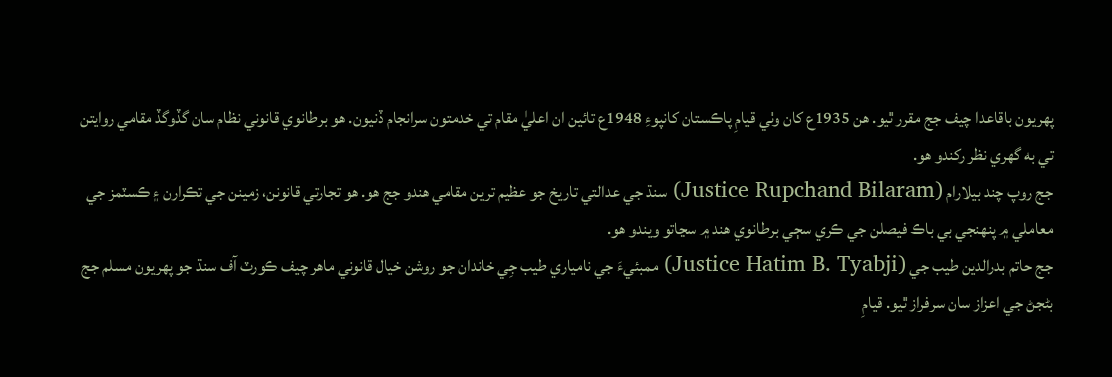پهريون باقاعدا چيف جج مقرر ٿيو. هن 1935ع کان وٺي قيامِ پاڪستان کانپوءِ 1948ع تائين ان اعليٰ مقام تي خدمتون سرانجام ڏنيون. هو برطانوي قانوني نظام سان گڏوگڏ مقامي روايتن تي به گهري نظر رکندو هو.
جج روپ چند بيلارام (Justice Rupchand Bilaram) سنڌ جي عدالتي تاريخ جو عظيم ترين مقامي هندو جج هو. هو تجارتي قانونن، زمينن جي تڪرارن ۽ ڪسٽمز جي معاملي ۾ پنهنجي بي باڪ فيصلن جي ڪري سڄي برطانوي هند ۾ سڃاتو ويندو هو.
جج حاتم بدرالدين طيب جي (Justice Hatim B. Tyabji) ممبئيءَ جي نامياري طيب جِي خاندان جو روشن خيال قانوني ماهر چيف ڪورٽ آف سنڌ جو پهريون مسلم جج بڻجڻ جي اعزاز سان سرفراز ٿيو. قيامِ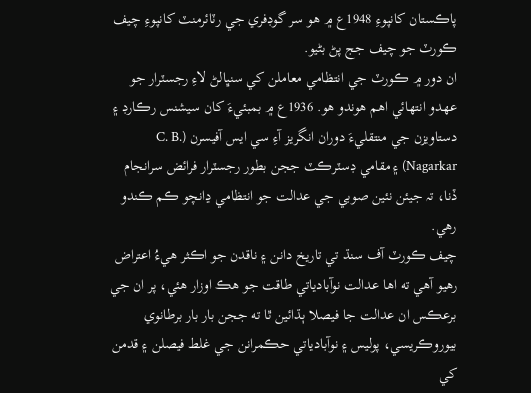پاڪستان کانپوءِ 1948ع ۾ هو سر گوڊفري جي رٽائرمنٽ کانپوءِ چيف ڪورٽ جو چيف جج پڻ بڻيو.
ان دور ۾ ڪورٽ جي انتظامي معاملن کي سنڀالڻ لاءِ رجسٽرار جو عهدو انتهائي اهم هوندو هو. 1936ع ۾ بمبئيءَ کان سيشنس رڪارڊ ۽ دستاويزن جي منتقليءَ دوران انگريز آءِ سي ايس آفيسرن (C. B. Nagarkar) ۽ مقامي ڊسٽرڪٽ ججن بطور رجسٽرار فرائض سرانجام ڏنا، تہ جيئن نئين صوبي جي عدالت جو انتظامي ڍانچو ڪم ڪندو رهي.
چيف ڪورٽ آف سنڌ تي تاريخ دانن ۽ ناقدن جو اڪثر هيءُ اعتراض رهيو آهي ته اھا عدالت نوآبادياتي طاقت جو هڪ اوزار هئي، پر ان جي برعڪس ان عدالت جا فيصلا ٻڌائين ٿا ته ججن بار بار برطانوي بيوروڪريسي، پوليس ۽ نوآبادياتي حڪمرانن جي غلط فيصلن ۽ قدمن کي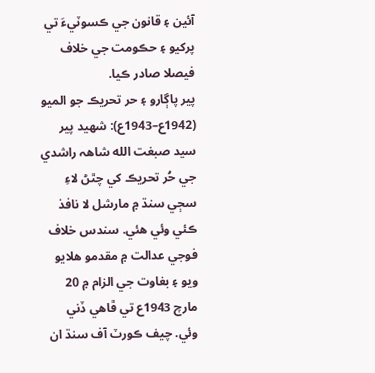آئين ۽ قانون جي ڪسوٽيءَ تي پرکيو ۽ حڪومت جي خلاف فيصلا صادر ڪيا.
پير پاڳارو ۽ حر تحريڪ جو الميو (1942ع–1943ع): شھيد پير سيد صبغت الله شاهہ راشدي جي حُر تحريڪ کي چٿڻ لاءِ سڄي سنڌ ۾ مارشل لا نافذ ڪئي وئي ھئي. سندس خلاف فوجي عدالت ۾ مقدمو هلايو ويو ۽ بغاوت جي الزام ۾ 20 مارچ 1943ع تي ڦاهي ڏني وئي. چيف ڪورٽ آف سنڌ ان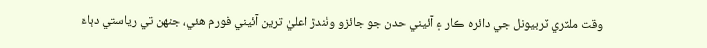وقت ملٽري ٽربيونل جي دائره ڪار ۽ آئيني حدن جو جائزو وٺندڙ اعليٰ ترين آئيني فورم هئي، جنهن تي رياستي دٻاءَ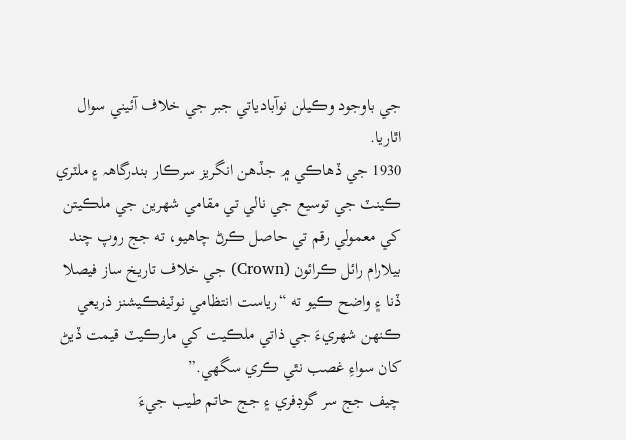جي باوجود وڪيلن نوآبادياتي جبر جي خلاف آئيني سوال اٿاريا.
1930 جي ڏهاڪي ۾ جڏهن انگريز سرڪار بندرگاهہ ۽ ملٽري ڪينٽ جي توسيع جي نالي تي مقامي شهرين جي ملڪيتن کي معمولي رقم تي حاصل ڪرڻ چاهيو، ته جج روپ چند بيلارام رائل ڪرائون (Crown) جي خلاف تاريخ ساز فيصلا ڏنا ۽ واضح ڪيو ته “رياست انتظامي نوٽيفڪيشنز ذريعي ڪنهن شهريءَ جي ذاتي ملڪيت کي مارڪيٽ قيمت ڏيڻ کان سواءِ غصب نٿي ڪري سگهي.”
چيف جج سر گوڊفري ۽ جج حاتم طيب جيءَ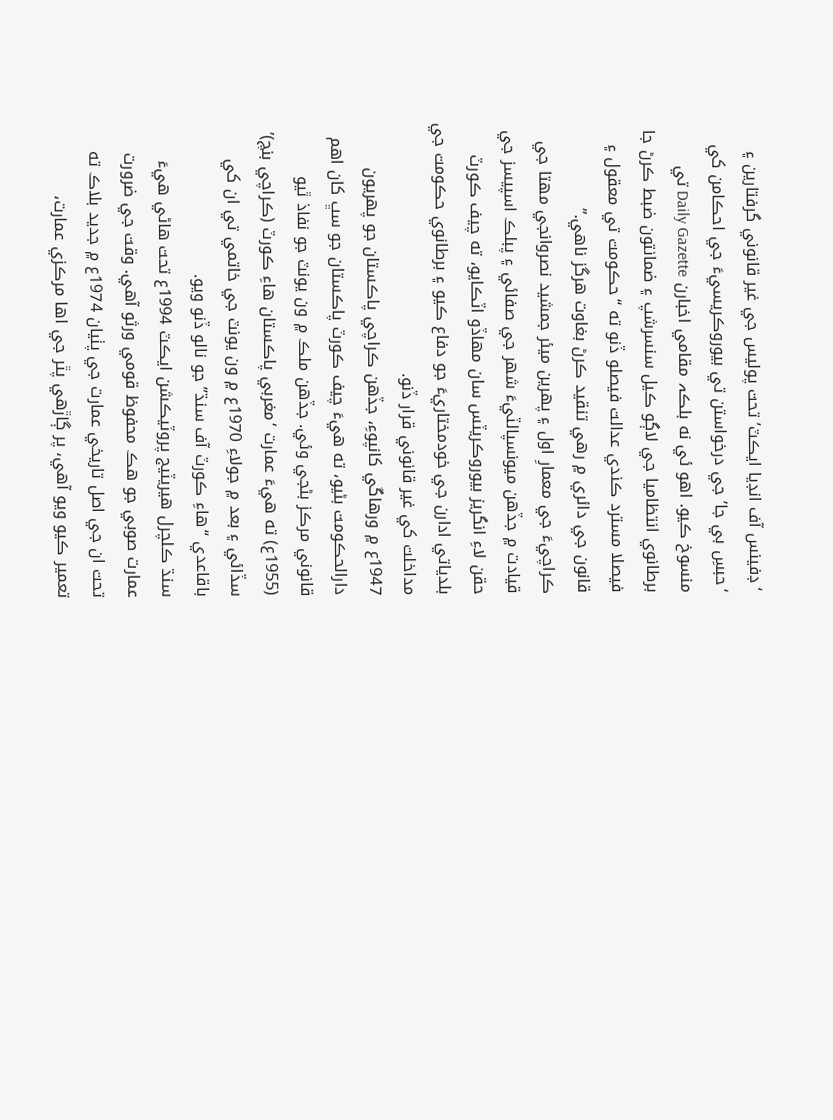‘ڊفينس آف انڊيا ايڪٽ’ تحت پوليس جي غير قانوني گرفتارين ۽ ‘حبسِ بي جا’ جي درخواستن تي بيوروڪريسيءَ جي احڪامن کي منسوخ ڪيو. اھو ئي نه بلڪہ مقامي اخبارن Daily Gazette تي برطانوي انتظاميا جي لاڳو ڪيل سنسرشپ ۽ ضمانتون ضبط ڪرڻ جا فيصلا مسترد ڪندي عدالت فيصلو ڏنو ته “حڪومت تي معقول ۽ قانون جي دائري ۾ رهي تنقيد ڪرڻ بغاوت هرگز ناهي.”
ڪراچيءَ جي معمارِ اول ۽ پهرين ميئر جمشيد نصروانجي مهتا جي قيادت ۾ جڏهن ميونسپالٽيءَ شهر جي صفائي ۽ پبلڪ اسپيسز جي حقن لاءِ انگريز بيوروڪريٽس سان مھاڏو اٽڪايو، ته چيف ڪورٽ بلدياتي ادارن جي خودمختاريءَ جو دفاع ڪيو ۽ برطانوي حڪومت جي مداخلت کي غير قانوني قرار ڏنو.
1947ع ۾ ورھاڱي کانپوءِ، جڏهن ڪراچي پاڪستان جو پهريون دارالحڪومت بڻيو، ته هيءَ چيف ڪورٽ پاڪستان جو سڀ کان اهم قانوني مرڪز بڻجي وئي. جڏهن ملڪ ۾ ون يونٽ جو نفاذ ٿيو (1955ع) ته هيءَ عمارت ‘مغربي پاڪستان هاءِ ڪورٽ (ڪراچي بنچ)’ سڏائي ۽ بعد ۾ جولاءِ 1970ع ۾ ون يونٽ جي خاتمي تي ان کي باقاعدي “هاءِ ڪورٽ آف سنڌ” جو نالو ڏنو ويو.
سنڌ ڪلچرل هيريٽيج پروٽيڪشن ايڪٽ 1994ع تحت هاڻي هيءَ عمارت صوبي جو هڪ محفوظ قومي ورثو آهي. وقت جي ضرورت تحت ان جي اصل تاريخي عمارت جي پٺيان 1974ع ۾ جديد بلاڪ ته تعمير ڪيو ويو آهي، پر ڳاڙھي پٿر جي اها مرڪزي عمارت،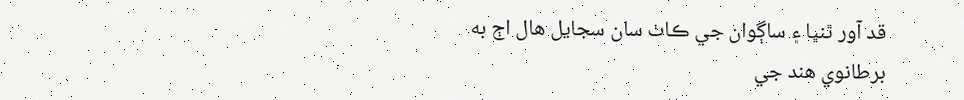قد آور ٿنڀا ۽ ساڳوان جي ڪاٺ سان سجايل هال اڄ به برطانوي هند جي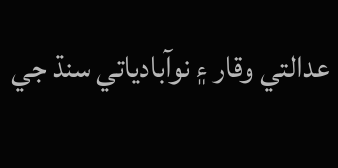عدالتي وقار ۽ نوآبادياتي سنڌ جي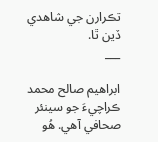تڪرارن جي شاھدي ڏين ٿا.
___

ابراھيم صالح محمد ڪراچيءَ جو سينئر صحافي آھي. ھُو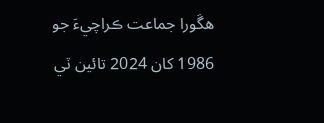ھڱورا جماعت ڪراچيءَ جو 1986 کان 2024 تائين ٽي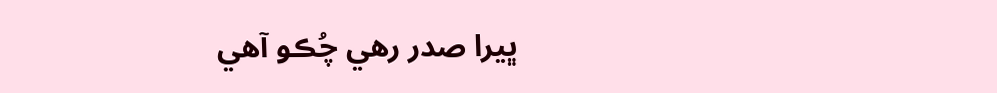ڀيرا صدر رھي چُڪو آھي